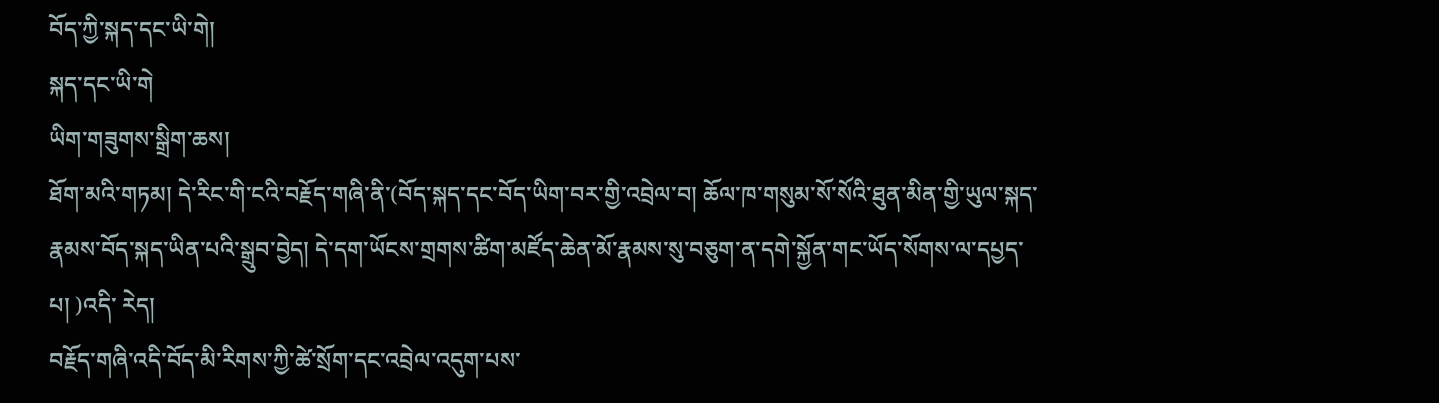བོད་ཀྱི་སྐད་དང་ཡི་གེ།
སྐད་དང་ཡི་གེ
ཡིག་གཟུགས་སྒྲིག་ཆས།
ཐོག་མའི་གཏམ། དེ་རིང་གི་ངའི་བརྗོད་གཞི་ནི་(བོད་སྐད་དང་བོད་ཡིག་བར་གྱི་འབྲེལ་བ། ཆོལ་ཁ་གསུམ་སོ་སོའི་ཐུན་མིན་གྱི་ཡུལ་སྐད་རྣམས་བོད་སྐད་ཡིན་པའི་སྒྲུབ་བྱེད། དེ་དག་ཡོངས་གྲགས་ཚིག་མཛོད་ཆེན་མོ་རྣམས་སུ་བཅུག་ན་དགེ་སྐྱོན་གང་ཡོད་སོགས་ལ་དཔྱད་པ། )འདི་ རེད།
བརྗོད་གཞི་འདི་བོད་མི་རིགས་ཀྱི་ཚེ་སྲོག་དང་འབྲེལ་འདུག་པས་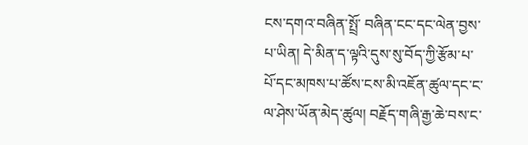ངས་དགའ་བཞིན་སྤྲོ་ བཞིན་ངང་དང་ལེན་བྱས་པ་ཡིན། དེ་མིན་ད་ལྟའི་དུས་སུ་བོད་ཀྱི་རྩོམ་པ་པོ་དང་མཁས་པ་ཚོས་ངས་མི་འཇོན་ཚུལ་དང་ང་ ལ་ཤེས་ཡོན་མེད་ཚུལ། བརྗོད་གཞི་རྒྱ་ཆེ་བས་ང་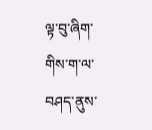ལྟ་བུ་ཞིག་གིས་ག་ལ་བཤད་ནུས་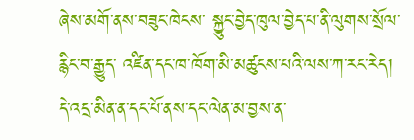ཞེས་མགོ་ནས་བཟུང་ཁེངས་ སྐྱུང་བྱེད་ཁུལ་བྱེད་པ་ནི་ལུགས་སྲོལ་རྙིང་བ་རྒྱུད་ འཛིན་དང་ཁ་ཁོག་མི་མཚུངས་པའི་ལས་ཀ་རང་རེད། དེ་འདྲ་མིན་ན་དང་པོ་ནས་དང་ལེན་མ་བྱས་ན་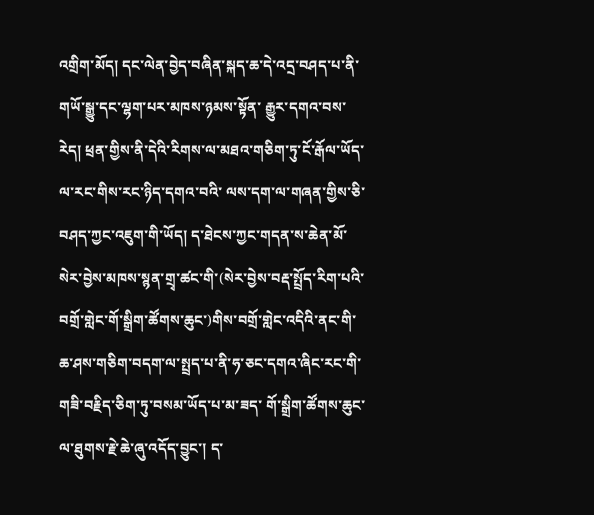འགྲིག་མོད། དང་ལེན་བྱེད་བཞིན་སྐད་ཆ་དེ་འདྲ་བཤད་པ་ནི་གཡོ་སྒྱུ་དང་ལྷག་པར་མཁས་ཉམས་སྟོན་ རྒྱུར་དགའ་བས་རེད། ཕྲན་གྱིས་ནི་དེའི་རིགས་ལ་མཐའ་གཅིག་ཏུ་ངོ་རྒོལ་ཡོད་ལ་རང་གིས་རང་ཉིད་དགའ་བའི་ ལས་དག་ལ་གཞན་གྱིས་ཅི་བཤད་ཀྱང་འཇུག་གི་ཡོད། ད་ཐེངས་ཀྱང་གདན་ས་ཆེན་མོ་སེར་བྱེས་མཁས་སྙན་གྲྭ་ཚང་གི་(སེར་བྱེས་བརྡ་སྤྲོད་རིག་པའི་བགྲོ་གླེང་གོ་སྒྲིག་ཚོགས་ཆུང་)གིས་བགྲོ་གླེང་འདིའི་ནང་གི་ཆ་ཤས་གཅིག་བདག་ལ་སྤྲད་པ་ནི་ཧ་ཅང་དགའ་ཞིང་རང་གི་གཟི་བརྗིད་ཅིག་ཏུ་བསམ་ཡོད་པ་མ་ཟད་ གོ་སྒྲིག་ཚོགས་ཆུང་ལ་ཐུགས་རྗེ་ཆེ་ཞུ་འདོད་བྱུང་། ད་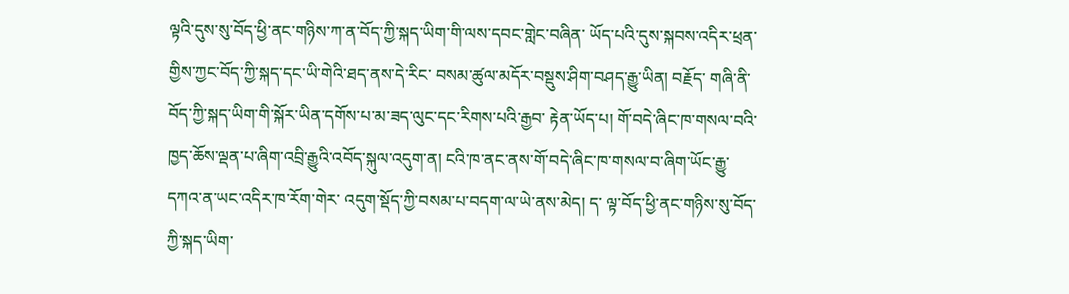ལྟའི་དུས་སུ་བོད་ཕྱི་ནང་གཉིས་ཀ་ན་བོད་ཀྱི་སྐད་ཡིག་གི་ལས་དབང་གླེང་བཞིན་ ཡོད་པའི་དུས་སྐབས་འདིར་ཕྲན་གྱིས་ཀྱང་བོད་ཀྱི་སྐད་དང་ཡི་གེའི་ཐད་ནས་དེ་རིང་ བསམ་ཚུལ་མདོར་བསྡུས་ཤིག་བཤད་རྒྱུ་ཡིན། བརྗོད་ གཞི་ནི་བོད་ཀྱི་སྐད་ཡིག་གི་སྐོར་ཡིན་དགོས་པ་མ་ཟད་ལུང་དང་རིགས་པའི་རྒྱབ་ རྟེན་ཡོད་པ། གོ་བདེ་ཞིང་ཁ་གསལ་བའི་ཁྱད་ཆོས་ལྡན་པ་ཞིག་འབྲི་རྒྱུའི་འབོད་སྐུལ་འདུག་ན། ངའི་ཁ་ནང་ནས་གོ་བདེ་ཞིང་ཁ་གསལ་བ་ཞིག་ཡོང་རྒྱུ་དཀའ་ན་ཡང་འདིར་ཁ་རོག་གེར་ འདུག་སྡོད་ཀྱི་བསམ་པ་བདག་ལ་ཡེ་ནས་མེད། ད་ ལྟ་བོད་ཕྱི་ནང་གཉིས་སུ་བོད་ཀྱི་སྐད་ཡིག་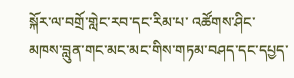སྐོར་ལ་བགྲོ་གླེང་རབ་དང་རིམ་པ་ འཚོགས་ཤིང་མཁས་བླུན་གང་མང་མང་གིས་གཏམ་བཤད་དང་དཔྱད་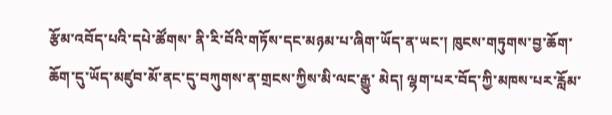རྩོམ་འབོད་པའི་དཔེ་ཚོགས་ ནི་རི་བོའི་གཏོས་དང་མཉམ་པ་ཞིག་ཡོད་ན་ཡང་། ཁུངས་གཏུགས་བྱ་ཆོག་ཆོག་དུ་ཡོད་མཛུབ་མོ་ནང་དུ་བཀུགས་ན་གྲངས་ཀྱིས་མི་ལང་རྒྱུ་ མེད། ལྷག་པར་བོད་ཀྱི་མཁས་པར་རློམ་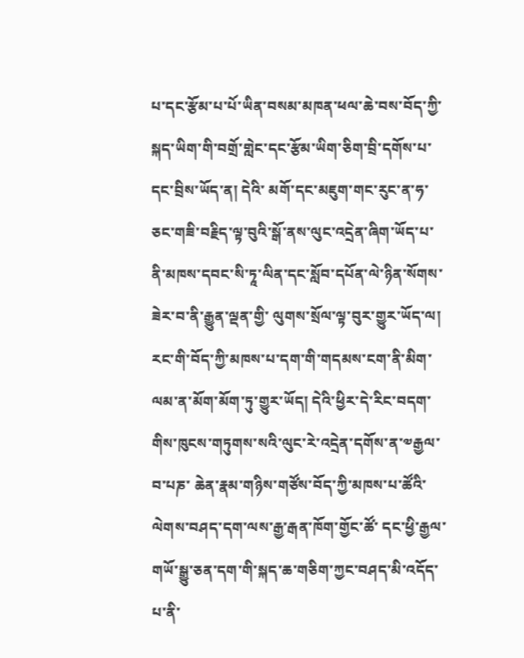པ་དང་རྩོམ་པ་པོ་ཡིན་བསམ་མཁན་ཕལ་ཆེ་བས་བོད་ཀྱི་ སྐད་ཡིག་གི་བགྲོ་གླེང་དང་རྩོམ་ཡིག་ཅིག་བྲི་དགོས་པ་དང་བྲིས་ཡོད་ན། དེའི་ མགོ་དང་མཇུག་གང་རུང་ན་ཧ་ཅང་གཟི་བརྗིད་ལྟ་བུའི་སྒོ་ནས་ལུང་འདྲེན་ཞིག་ཡོད་པ་ ནི་མཁས་དབང་སི་ཏཱ་ལིན་དང་སློབ་དཔོན་ལེ་ཉིན་སོགས་ཟེར་བ་ནི་རྒྱུན་ལྡན་གྱི་ ལུགས་སྲོལ་ལྟ་བུར་གྱུར་ཡོད་ལ། རང་གི་བོད་ཀྱི་མཁས་པ་དག་གི་གདམས་ངག་ནི་མིག་ལམ་ན་མོག་མོག་ཏུ་གྱུར་ཡོད། དེའི་ཕྱིར་དེ་རིང་བདག་གིས་ཁུངས་གཏུགས་སའི་ལུང་རེ་འདྲེན་དགོས་ན་༧རྒྱལ་བ་པཎ་ ཆེན་རྣམ་གཉིས་གཙོས་བོད་ཀྱི་མཁས་པ་ཚོའི་ལེགས་བཤད་དག་ལས་རྒྱ་རྒན་ཁོག་གྱོང་ཚོ་ དང་ཕྱི་རྒྱལ་གཡོ་སྒྱུ་ཅན་དག་གི་སྐད་ཆ་གཅིག་ཀྱང་བཤད་མི་འདོད་པ་ནི་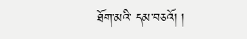ཐོག་མའི་ དམ་བཅའོ། །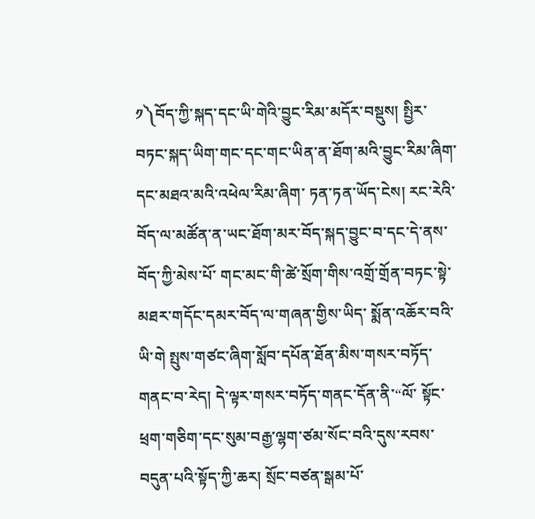༡༽བོད་ཀྱི་སྐད་དང་ཡི་གེའི་བྱུང་རིམ་མདོར་བསྡུས། སྤྱིར་ བཏང་སྐད་ཡིག་གང་དང་གང་ཡིན་ན་ཐོག་མའི་བྱུང་རིམ་ཞིག་དང་མཐའ་མའི་འཕེལ་རིམ་ཞིག་ ཏན་ཏན་ཡོད་ངེས། རང་རེའི་བོད་ལ་མཚོན་ན་ཡང་ཐོག་མར་བོད་སྐད་བྱུང་བ་དང་དེ་ནས་བོད་ཀྱི་མེས་པོ་ གང་མང་གི་ཚེ་སྲོག་གིས་འགྲོ་གྲོན་བཏང་སྟེ་མཐར་གདོང་དམར་བོད་ལ་གཞན་གྱིས་ཡིད་ སྨོན་འཆོར་བའི་ཡི་གེ སྤུས་གཙང་ཞིག་སློབ་དཔོན་ཐོན་མིས་གསར་བཏོད་གནང་བ་རེད། དེ་ལྟར་གསར་བཏོད་གནང་དོན་ནི་“ལོ་ སྟོང་ཕྲག་གཅིག་དང་སུམ་བརྒྱ་ལྷག་ཙམ་སོང་བའི་དུས་རབས་བདུན་པའི་སྟོད་ཀྱི་ཆར། སྲོང་བཙན་སྒམ་པོ་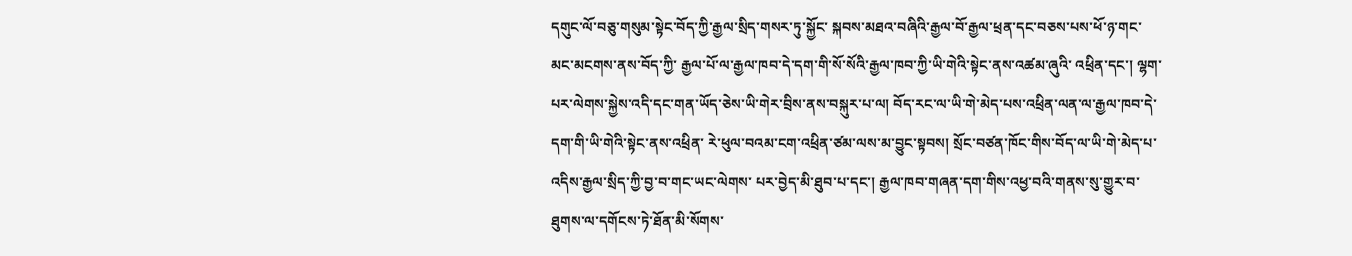དགུང་ལོ་བཅུ་གསུམ་སྟེང་བོད་ཀྱི་རྒྱལ་སྲིད་གསར་ཏུ་སྐྱོང་ སྐབས་མཐའ་བཞིའི་རྒྱལ་བོ་རྒྱལ་ཕྲན་དང་བཅས་པས་ཕོ་ཉ་གང་མང་མངགས་ནས་བོད་ཀྱི་ རྒྱལ་པོ་ལ་རྒྱལ་ཁབ་དེ་དག་གི་སོ་སོའི་རྒྱལ་ཁབ་ཀྱི་ཡི་གེའི་སྟེང་ནས་འཚམ་ཞུའི་ འཕྲིན་དང་། ལྷག་པར་ལེགས་སྐྱེས་འདི་དང་གན་ཡོད་ཅེས་ཡི་གེར་བྲིས་ནས་བསྐུར་པ་ལ། བོད་རང་ལ་ཡི་གེ་མེད་པས་འཕྲིན་ལན་ལ་རྒྱལ་ཁབ་དེ་དག་གི་ཡི་གེའི་སྟེང་ནས་འཕྲིན་ རེ་ཕུལ་བའམ་ངག་འཕྲིན་ཙམ་ལས་མ་བྱུང་སྟབས། སྲོང་བཙན་ཁོང་གིས་བོད་ལ་ཡི་གེ་མེད་པ་འདིས་རྒྱལ་སྲིད་ཀྱི་བྱ་བ་གང་ཡང་ལེགས་ པར་བྱེད་མི་ཐུབ་པ་དང་། རྒྱལ་ཁབ་གཞན་དག་གིས་འཕྱ་བའི་གནས་སུ་གྱུར་བ་ཐུགས་ལ་དགོངས་ཏེ་ཐོན་མི་སོགས་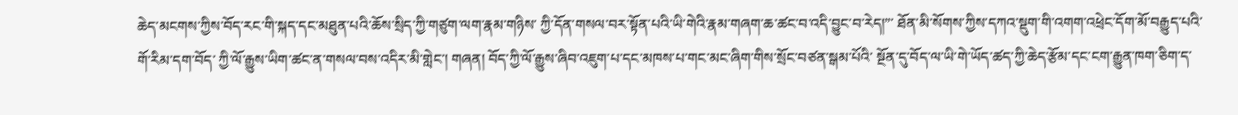ཆེད་མངགས་ཀྱིས་བོད་རང་གི་སྐད་དང་མཐུན་པའི་ཆོས་སྲིད་ཀྱི་གཙུག་ལག་རྣམ་གཉིས་ ཀྱི་དོན་གསལ་བར་སྟོན་པའི་ཡི་གེའི་རྣམ་གཞག་ཆ་ཚང་བ་འདི་བྱུང་བ་རེད།”་ ཐོན་མི་སོགས་ཀྱིས་དཀའ་སྡུག་གི་འགག་འཕྲེང་དོག་མོ་བརྒྱུད་པའི་གོ་རིམ་དག་བོད་ ཀྱི་ལོ་རྒྱུས་ཡིག་ཚང་ན་གསལ་བས་འདིར་མི་གླེང་། གཞན། བོད་ཀྱི་ལོ་རྒྱུས་ཞིབ་འཇུག་པ་དང་མཁས་པ་གང་མང་ཞིག་གིས་སྲོང་བཙན་སྒམ་པོའི་ སྔོན་དུ་བོད་ལ་ཡི་གེ་ཡོད་ཚད་ཀྱི་ཆེད་རྩོམ་དང་ངག་རྒྱུན་ཁག་ཅིག་ད་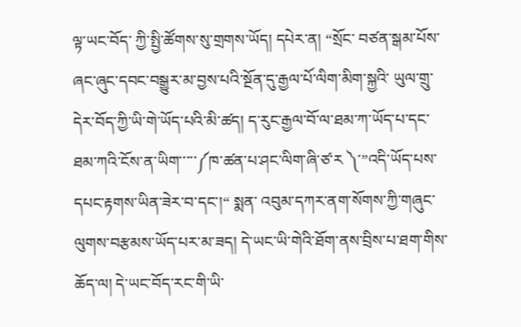ལྟ་ཡང་བོད་ ཀྱི་སྤྱི་ཚོགས་སུ་གྲགས་ཡོད། དཔེར་ན། “སྲོང་ བཙན་སྒམ་པོས་ཞང་ཞུང་དབང་བསྒྱུར་མ་བྱས་པའི་སྔོན་དུ་རྒྱལ་པོ་ལིག་མིག་སྐྱའི་ ཡུལ་གྲུ་དེར་བོད་ཀྱི་ཡི་གེ་ཡོད་པའི་མི་ཚད། ད་རུང་རྒྱལ་བོ་ལ་ཐམ་ཀ་ཡོད་པ་དང་ཐམ་ཀའི་ངོས་ན་ཡིག་་་་་༼ཁ་ཚན་པ་ཤང་ལིག་ཞི་ཙ་ར ༽་”འདི་ཡོད་པས་དཔང་རྟགས་ཡིན་ཟེར་བ་དང་།“ སྨན་ འབུམ་དཀར་ནག་སོགས་ཀྱི་གཞུང་ལུགས་བརྩམས་ཡོད་པར་མ་ཟད། དེ་ཡང་ཡི་གེའི་ཐོག་ནས་བྲིས་པ་ཐག་གིས་ཆོད་ལ། དེ་ཡང་བོད་རང་གི་ཡི་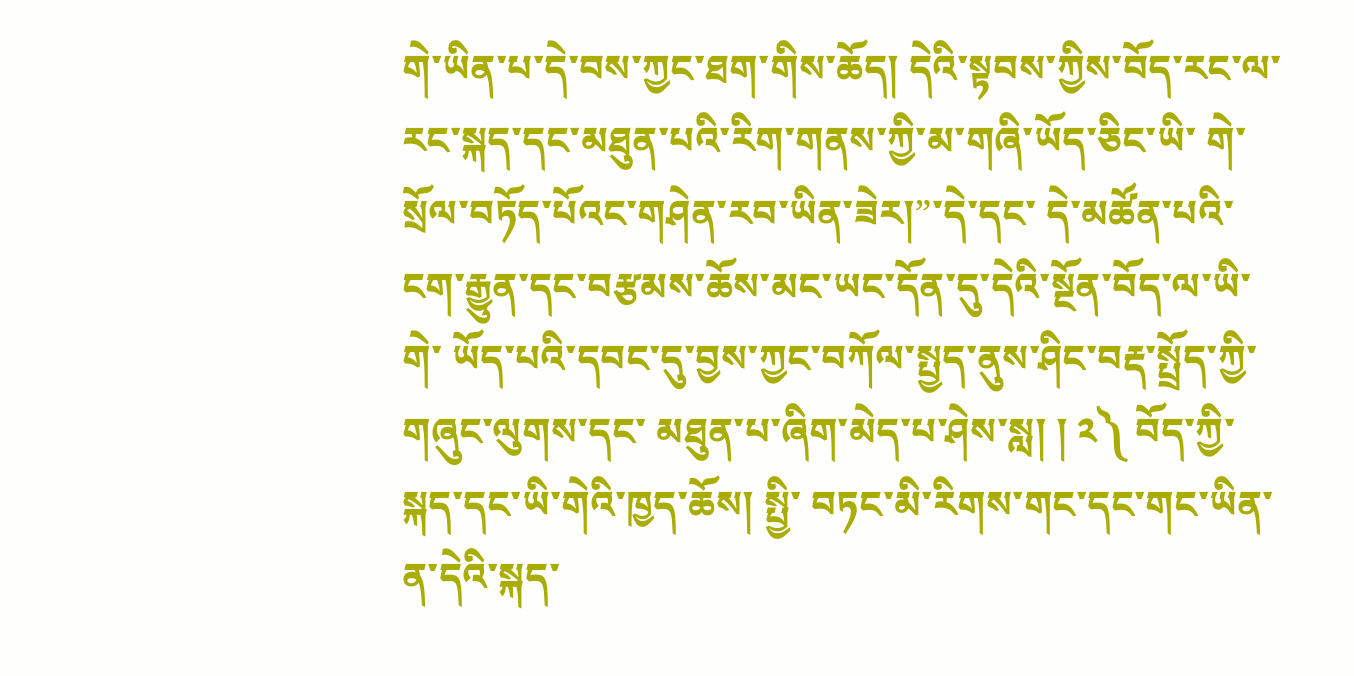གེ་ཡིན་པ་དེ་བས་ཀྱང་ཐག་གིས་ཆོད། དེའི་སྟབས་ཀྱིས་བོད་རང་ལ་རང་སྐད་དང་མཐུན་པའི་རིག་གནས་ཀྱི་མ་གཞི་ཡོད་ཅིང་ཡི་ གེ་སྲོལ་བཏོད་པོའང་གཤེན་རབ་ཡིན་ཟེར།”་དེ་དང་ དེ་མཚོན་པའི་ངག་རྒྱུན་དང་བརྩམས་ཆོས་མང་ཡང་དོན་དུ་དེའི་སྔོན་བོད་ལ་ཡི་གེ་ ཡོད་པའི་དབང་དུ་བྱས་ཀྱང་བཀོལ་སྤྱད་ནུས་ཤིང་བརྡ་སྤྲོད་ཀྱི་གཞུང་ལུགས་དང་ མཐུན་པ་ཞིག་མེད་པ་ཤེས་སླ། ། ༢༽ བོད་ཀྱི་སྐད་དང་ཡི་གེའི་ཁྱད་ཆོས། སྤྱི་ བཏང་མི་རིགས་གང་དང་གང་ཡིན་ན་དེའི་སྐད་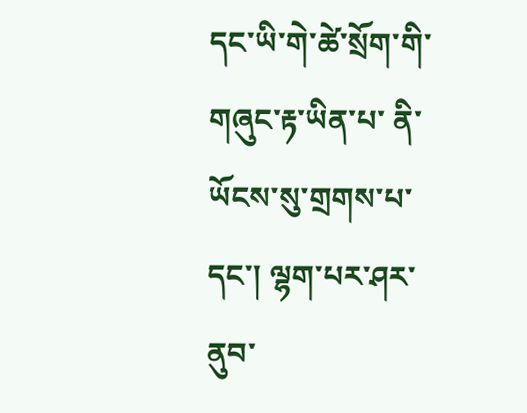དང་ཡི་གེ་ཚེ་སྲོག་གི་གཞུང་རྟ་ཡིན་པ་ ནི་ཡོངས་སུ་གྲགས་པ་དང་། ལྷག་པར་ཤར་ནུབ་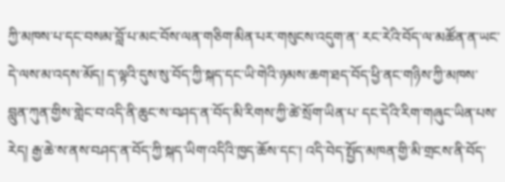ཀྱི་མཁས་པ་དང་བསམ་བློ་པ་མང་བོས་ལན་གཅིག་མིན་པར་གསུངས་འདུག་ན་ རང་རེའི་བོད་ལ་མཚོན་ན་ཡང་དེ་ལས་མ་འདས་མོད། ད་ལྟའི་དུས་སུ་བོད་ཀྱི་སྐད་དང་ཡི་གེའི་ཉམས་ཆག་ཐད་བོད་ཕྱི་ནང་གཉིས་ཀྱི་མཁས་ བླུན་ཀུན་གྱིས་གླེང་བ་འདི་ནི་ཆུང་ས་བཤད་ན་བོད་མི་རིགས་ཀྱི་ཚེ་སྲོག་ཡིན་པ་ དང་དེའི་རིག་གཞུང་ཡིན་པས་རེད། རྒྱ་ཆེ་ས་ནས་བཤད་ན་བོད་ཀྱི་སྐད་ཡིག་འདིའི་ཁྱད་ཆོས་དང་། འདི་བེད་སྤྱོད་མཁན་གྱི་མི་གྲངས་ནི་བོད་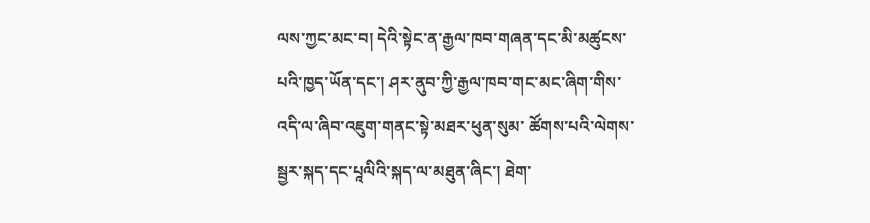ལས་ཀྱང་མང་བ། དེའི་སྟེང་ན་རྒྱལ་ཁབ་གཞན་དང་མི་མཚུངས་པའི་ཁྱད་ཡོན་དང་། ཤར་ནུབ་ཀྱི་རྒྱལ་ཁབ་གང་མང་ཞིག་གིས་འདི་ལ་ཞིབ་འཇུག་གནང་སྟེ་མཐར་ཕུན་སུམ་ ཚོགས་པའི་ལེགས་སྦྱར་སྐད་དང་པཱལིའི་སྐད་ལ་མཐུན་ཞིང་། ཐེག་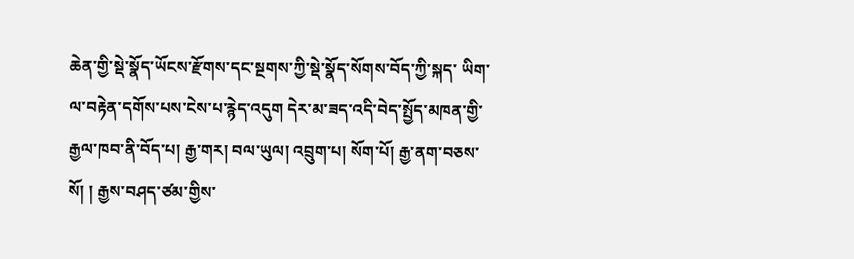ཆེན་གྱི་སྡེ་སྣོད་ཡོངས་རྫོགས་དང་སྔགས་ཀྱི་སྡེ་སྣོད་སོགས་བོད་ཀྱི་སྐད་ ཡིག་ལ་བརྟེན་དགོས་པས་ངེས་པ་རྙེད་འདུག དེར་མ་ཟད་འདི་བེད་སྤྱོད་མཁན་གྱི་རྒྱལ་ཁབ་ནི་བོད་པ། རྒྱ་གར། བལ་ཡུལ། འབྲུག་པ། སོག་པོ། རྒྱ་ནག་བཅས་སོ། ། རྒྱས་བཤད་ཙམ་གྱིས་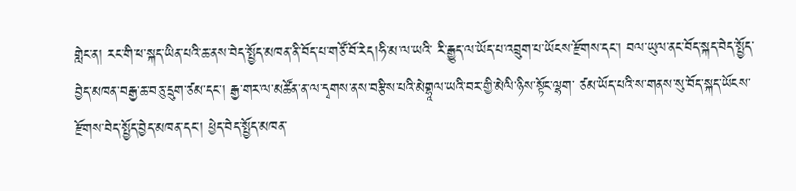གླེང་ན། རང་གི་ཕ་སྐད་ཡིན་པའི་ཆ་ནས་བེད་སྤྱོད་མཁན་ནི་བོད་པ་གཙོ་བོ་རེད།ཧི་མ་ལ་ཡའི་ རི་རྒྱུད་ལ་ཡོད་པ་འབྲུག་པ་ཡོངས་རྫོགས་དང་། བལ་ཡུལ་ནང་བོད་སྐད་བེད་སྤྱོད་བྱེད་མཁན་བརྒྱ་ཆ་བཅུ་དྲུག་ཙམ་དང་། རྒྱ་གར་ལ་མཚོན་ན་ལ་དྭགས་ནས་བརྩིས་པའི་མེགྷཱལ་ཡའི་བར་གྱི་མེལི་ཉིས་སྟོང་ལྷག་ ཙམ་ཡོད་པའི་ས་གནས་སུ་བོད་སྐད་ཡོངས་རྫོགས་བེད་སྤྱོད་བྱེད་མཁན་དང་། ཕྱེད་བེད་སྤྱོད་མཁན་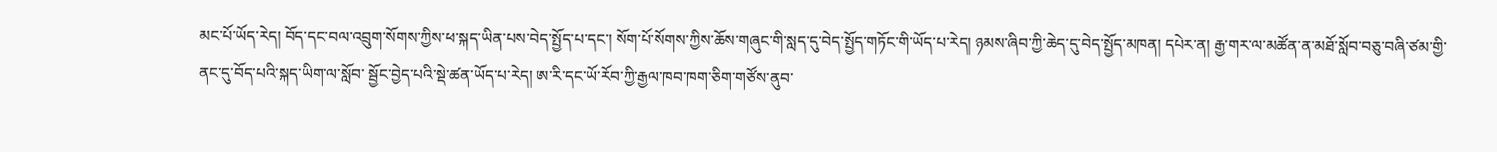མང་པོ་ཡོད་རེད། བོད་དང་བལ་འབྲུག་སོགས་ཀྱིས་ཕ་སྐད་ཡིན་པས་བེད་སྤྱོད་པ་དང་། སོག་པོ་སོགས་ཀྱིས་ཆོས་གཞུང་གི་སླད་དུ་བེད་སྤྱོད་གཏོང་གི་ཡོད་པ་རེད། ཉམས་ཞིབ་ཀྱི་ཆེད་དུ་བེད་སྤྱོད་མཁན། དཔེར་ན། རྒྱ་གར་ལ་མཚོན་ན་མཐོ་སློབ་བཅུ་བཞི་ཙམ་གྱི་ནང་དུ་བོད་པའི་སྐད་ཡིག་ལ་སློབ་ སྦྱོང་བྱེད་པའི་སྡེ་ཚན་ཡོད་པ་རེད། ཨ་རི་དང་ཡོ་རོབ་ཀྱི་རྒྱལ་ཁབ་ཁག་ཅིག་གཙོས་ནུབ་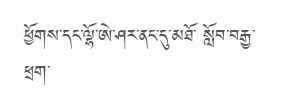ཕྱོགས་དང་ལྷོ་ཨེ་ཤར་ནང་དུ་མཐོ་ སློབ་བརྒྱ་ཕྲག་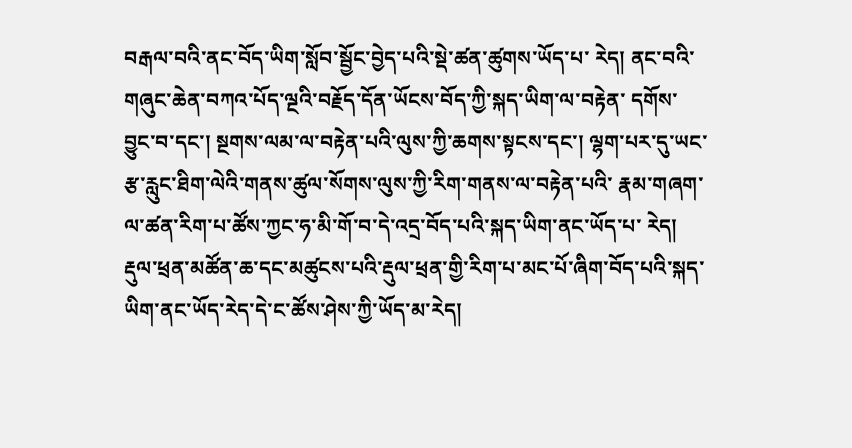བརྒལ་བའི་ནང་བོད་ཡིག་སློབ་སྦྱོང་བྱེད་པའི་སྡེ་ཚན་ཚུགས་ཡོད་པ་ རེད། ནང་བའི་གཞུང་ཆེན་བཀའ་པོད་ལྔའི་བརྗོད་དོན་ཡོངས་བོད་ཀྱི་སྐད་ཡིག་ལ་བརྟེན་ དགོས་བྱུང་བ་དང་། སྔགས་ལམ་ལ་བརྟེན་པའི་ལུས་ཀྱི་ཆགས་སྟངས་དང་། ལྷག་པར་དུ་ཡང་རྩ་རླུང་ཐིག་ལེའི་གནས་ཚུལ་སོགས་ལུས་ཀྱི་རིག་གནས་ལ་བརྟེན་པའི་ རྣམ་གཞག་ལ་ཚན་རིག་པ་ཚོས་ཀྱང་ཧ་མི་གོ་བ་དེ་འདྲ་བོད་པའི་སྐད་ཡིག་ནང་ཡོད་པ་ རེད། རྡུལ་ཕྲན་མཚོན་ཆ་དང་མཚུངས་པའི་རྡུལ་ཕྲན་གྱི་རིག་པ་མང་པོ་ཞིག་བོད་པའི་སྐད་ ཡིག་ནང་ཡོད་རེད་དེ་ང་ཚོས་ཤེས་ཀྱི་ཡོད་མ་རེད།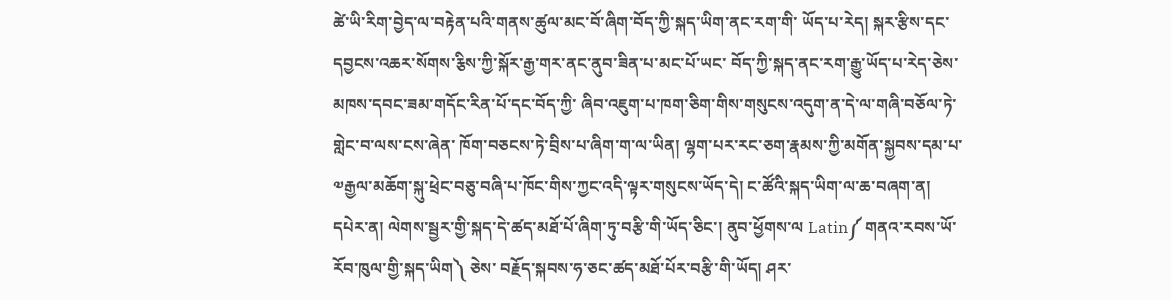ཚེ་ཡི་རིག་བྱེད་ལ་བརྟེན་པའི་གནས་ཚུལ་མང་བོ་ཞིག་བོད་ཀྱི་སྐད་ཡིག་ནང་རག་གི་ ཡོད་པ་རེད། སྐར་རྩིས་དང་དབྱངས་འཆར་སོགས་རྕིས་ཀྱི་སྐོར་རྒྱ་གར་ནང་ནུབ་ཟིན་པ་མང་པོ་ཡང་ བོད་ཀྱི་སྐད་ནང་རག་རྒྱུ་ཡོད་པ་རེད་ཅེས་མཁས་དབང་ཟམ་གདོང་རིན་པོ་དང་བོད་ཀྱི་ ཞིབ་འཇུག་པ་ཁག་ཅིག་གིས་གསུངས་འདུག་ན་དེ་ལ་གཞི་བཅོལ་ཏེ་གླེང་བ་ལས་ངས་ཞེན་ ཁོག་བཅངས་ཏེ་བྲིས་པ་ཞིག་ག་ལ་ཡིན། ལྷག་པར་རང་ཅག་རྣམས་ཀྱི་མགོན་སྐྱབས་དམ་པ་༧རྒྱལ་མཆོག་སྐུ་ཕྲེང་བཅུ་བཞི་པ་ཁོང་གིས་ཀྱང་འདི་ལྟར་གསུངས་ཡོད་དེ། ང་ཚོའི་སྐད་ཡིག་ལ་ཆ་བཞག་ན། དཔེར་ན། ལེགས་སྦྱར་གྱི་སྐད་དེ་ཚད་མཐོ་པོ་ཞིག་ཏུ་བརྩི་གི་ཡོད་ཅིང་། ནུབ་ཕྱོགས་ལ Latin༼ གནའ་རབས་ཡོ་རོབ་ཁུལ་གྱི་སྐད་ཡིག༽ ཅེས་ བརྗོད་སྐབས་ཧ་ཅང་ཚད་མཐོ་པོར་བརྩི་གི་ཡོད། ཤར་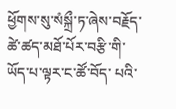ཕྱོགས་སུ་སཾསྐྲྀ་ཏ་ཞེས་བརྗོད་ཚེ་ཚད་མཐོ་པོར་བརྩི་གི་ཡོད་པ་ལྟར་ང་ཚོ་བོད་ པའི་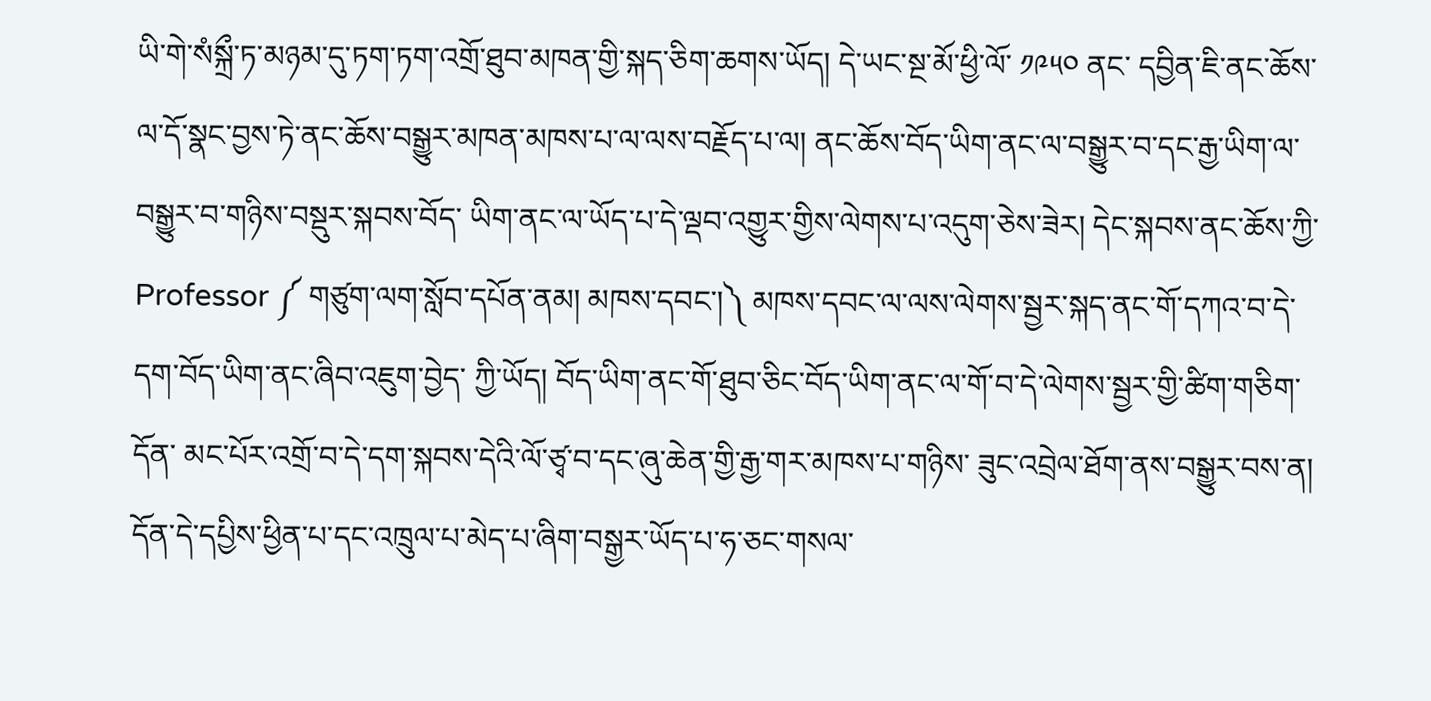ཡི་གེ་སཾསྐྲྀ་ཏ་མཉམ་དུ་ཏག་ཏག་འགྲོ་ཐུབ་མཁན་གྱི་སྐད་ཅིག་ཆགས་ཡོད། དེ་ཡང་སྔ་མོ་ཕྱི་ལོ་ ༡༩༥༠ ནང་ དབྱིན་ཇི་ནང་ཆོས་ལ་དོ་སྣང་བྱས་ཏེ་ནང་ཆོས་བསྒྱུར་མཁན་མཁས་པ་ལ་ལས་བརྗོད་པ་ལ། ནང་ཆོས་བོད་ཡིག་ནང་ལ་བསྒྱུར་བ་དང་རྒྱ་ཡིག་ལ་བསྒྱུར་བ་གཉིས་བསྡུར་སྐབས་བོད་ ཡིག་ནང་ལ་ཡོད་པ་དེ་ལྡབ་འགྱུར་གྱིས་ལེགས་པ་འདུག་ཅེས་ཟེར། དེང་སྐབས་ནང་ཆོས་ཀྱི་Professor ༼ གཙུག་ལག་སློབ་དཔོན་ནམ། མཁས་དབང་།༽ མཁས་དབང་ལ་ལས་ལེགས་སྦྱར་སྐད་ནང་གོ་དཀའ་བ་དེ་དག་བོད་ཡིག་ནང་ཞིབ་འཇུག་བྱེད་ ཀྱི་ཡོད། བོད་ཡིག་ནང་གོ་ཐུབ་ཅིང་བོད་ཡིག་ནང་ལ་གོ་བ་དེ་ལེགས་སྦྱར་གྱི་ཚིག་གཅིག་དོན་ མང་པོར་འགྲོ་བ་དེ་དག་སྐབས་དེའི་ལོ་ཙྭ་བ་དང་ཞུ་ཆེན་གྱི་རྒྱ་གར་མཁས་པ་གཉིས་ ཟུང་འབྲེལ་ཐོག་ནས་བསྒྱུར་བས་ན། དོན་དེ་དཔྱིས་ཕྱིན་པ་དང་འཁྲུལ་པ་མེད་པ་ཞིག་བསྒྱར་ཡོད་པ་ཧ་ཅང་གསལ་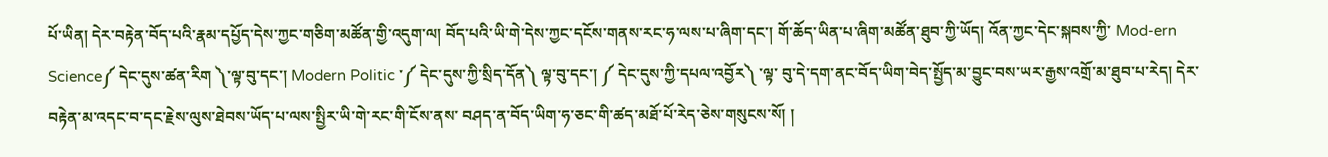པོ་ཡིན། དེར་བརྟེན་བོད་པའི་རྣམ་དཔྱོད་དེས་ཀྱང་གཅིག་མཚོན་གྱི་འདུག་ལ། བོད་པའི་ཡི་གེ་དེས་ཀྱང་དངོས་གནས་རང་ཧ་ལས་པ་ཞིག་དང་། གོ་ཆོད་ཡིན་པ་ཞིག་མཚོན་ཐུབ་ཀྱི་ཡོད། འོན་ཀྱང་དེང་སྐབས་ཀྱི་ Mod-ern Science༼ དེང་དུས་ཚན་རིག ༽་ལྟ་བུ་དང་། Modern Politic ་༼ དེང་དུས་ཀྱི་སྲིད་དོན༽ ལྟ་བུ་དང་། ༼ དེང་དུས་ཀྱི་དཔལ་འབྱོར༽ ་ལྟ་ བུ་དེ་དག་ནང་བོད་ཡིག་བེད་སྤྱོད་མ་བྱུང་བས་ཡར་རྒྱས་འགྲོ་མ་ཐུབ་པ་རེད། དེར་བརྟེན་མ་འདང་བ་དང་རྗེས་ལུས་ཐེབས་ཡོད་པ་ལས་སྤྱིར་ཡི་གེ་རང་གི་ངོས་ནས་ བཤད་ན་བོད་ཡིག་ཧ་ཅང་གི་ཚད་མཐོ་པོ་རེད་ཅེས་གསུངས་སོ། །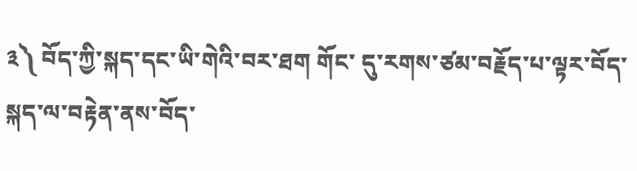༣༽ བོད་ཀྱི་སྐད་དང་ཡི་གེའི་བར་ཐག གོང་ དུ་རགས་ཙམ་བརྗོད་པ་ལྟར་བོད་སྐད་ལ་བརྟེན་ནས་བོད་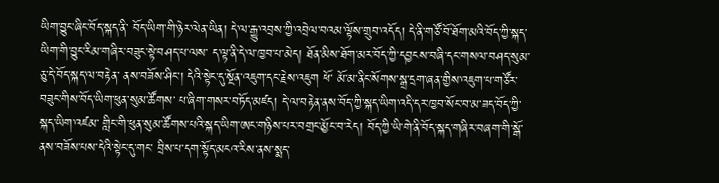ཡིག་བྱུང་ཞིང་བོད་སྐད་ནི་ བོད་ཡིག་གི་ཉེར་ལེན་ཡིན། དེ་ལ་རྒྱུ་འབྲས་ཀྱི་འབྲེལ་བའམ་ལྟོས་གྲུབ་འདོད། དེ་ནི་གཙོ་བོ་ཐོག་མའི་བོད་ཀྱི་སྐད་ཡིག་གི་བྱུང་རིམ་གཞིར་བཟུང་སྟེ་བཤད་པ་ལས་ ད་ལྟ་ནི་དེ་ལ་ཁྱབ་པ་མེད། ཐོན་མིས་ཐོག་མར་བོད་ཀྱི་དབྱངས་བཞི་དང་གསལ་བཤད་སུམ་ཅུ་དེ་བོད་སྐད་ལ་བརྟེན་ ནས་བཟོས་ཤིང་། དེའི་སྟེང་དུ་སྔོན་འཇུག་དང་རྗེས་འཇུག ཕོ་ མོ་མ་ནིང་སོགས་སྒྲ་དྲག་ཞན་གྱིས་འཇུག་པ་གཙོར་བཟུང་གིས་བོད་ཡིག་ཕུན་སུམ་ཚོགས་ པ་ཞིག་གསར་བཏོད་མཛད། དེ་ལ་བརྟེན་ནས་བོད་ཀྱི་སྐད་ཡིག་འདི་དར་ཁྱབ་སོང་བ་མ་ཟད་བོད་ཀྱི་སྐད་ཡིག་འཛམ་ གླིང་གི་ཕུན་སུམ་ཚོགས་པའི་སྐད་ཡིག་ཨང་གཉིས་པར་བགྲང་མྱོང་བ་རེད། བོད་ཀྱི་ཡི་གེ་ནི་བོད་སྐད་གཞིར་བཞག་གི་སྒོ་ནས་བཟོས་པས་དེའི་སྟེང་དུ་གང་ བྲིས་པ་དག་སྟོད་མངའ་རིས་ནས་སྨད་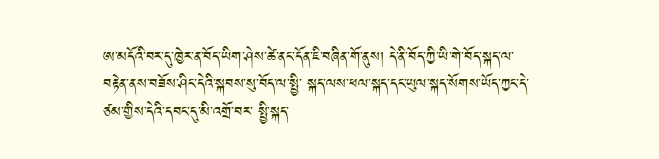ཨ་མདོའི་བར་དུ་ཁྱེར་ན་བོད་ཡིག་ཤེས་ཚེ་ནང་དོན་ཇི་བཞིན་གོ་ནུས། དེ་ནི་བོད་ཀྱི་ཡི་གེ་བོད་སྐད་ལ་བརྟེན་ནས་བཟོས་ཤིང་དེའི་སྐབས་སུ་བོད་ལ་སྤྱི་ སྐད་ལས་ཕལ་སྐད་དང་ཡུལ་སྐད་སོགས་ཡོད་ཀྱང་དེ་ཙམ་གྱིས་དེའི་དབང་དུ་མི་འགྲོ་བར་ སྤྱི་སྐད་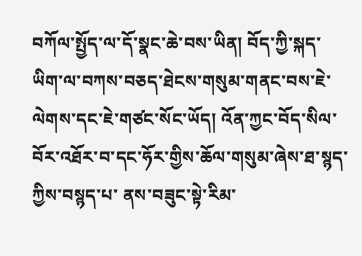བཀོལ་སྤྱོད་ལ་དོ་སྣང་ཆེ་བས་ཡིན། བོད་ཀྱི་སྐད་ཡིག་ལ་བཀས་བཅད་ཐེངས་གསུམ་གནང་བས་ཇེ་ལེགས་དང་ཇེ་གཙང་སོང་ཡོད། འོན་ཀྱང་བོད་སིལ་བོར་འཐོར་བ་དང་ཧོར་གྱིས་ཆོལ་གསུམ་ཞེས་ཐ་སྙད་ཀྱིས་བསྙད་པ་ ནས་བཟུང་སྟེ་རིམ་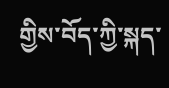གྱིས་བོད་ཀྱི་སྐད་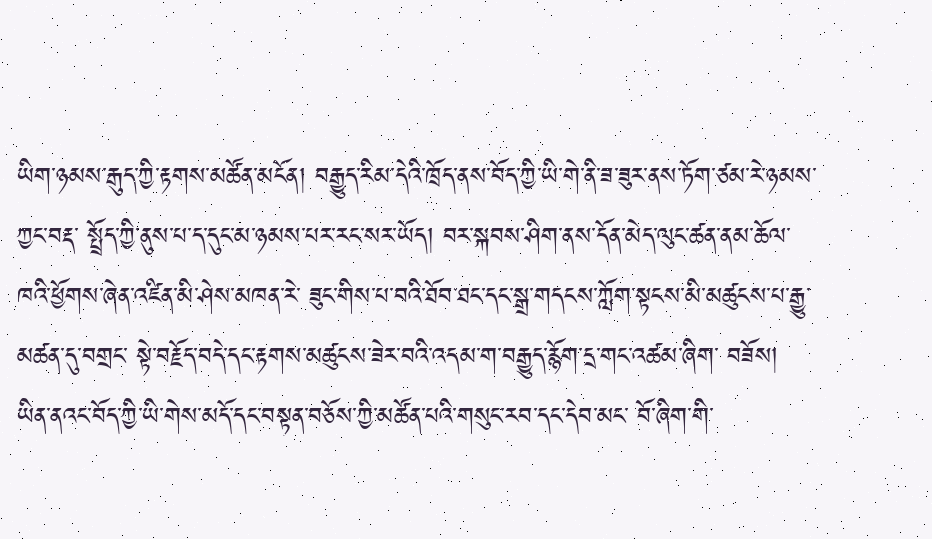ཡིག་ཉམས་རྒུད་ཀྱི་རྟགས་མཚོན་མངོན། བརྒྱུད་རིམ་དེའི་ཁྲོད་ནས་བོད་ཀྱི་ཡི་གེ་ནི་ཟ་ཟུར་ནས་ཏོག་ཙམ་རེ་ཉམས་ཀྱང་བརྡ་ སྤྲོད་ཀྱི་ནུས་པ་ད་དུང་མ་ཉམས་པར་རང་སར་ཡོད། བར་སྐབས་ཤིག་ནས་དོན་མེད་ལུང་ཚན་ནམ་ཆོལ་ཁའི་ཕྱོགས་ཞེན་འཛིན་མི་ཤེས་མཁན་རེ་ ཟུང་གིས་པ་བའི་ཐོབ་ཐང་དང་སྒྲ་གདངས་ཀློག་སྟངས་མི་མཚུངས་པ་རྒྱུ་མཚན་དུ་བགྲང་ སྟེ་བརྗོད་བདེ་དང་རྟགས་མཚུངས་ཟེར་བའི་འདམ་ག་བརྒྱུད་རྙོག་དྲ་གང་འཚམ་ཞིག་ བཟོས། ཡིན་ནའང་བོད་ཀྱི་ཡི་གེས་མདོ་དང་བསྟན་བཅོས་ཀྱི་མཚོན་པའི་གསུང་རབ་དང་དེབ་མང་ བོ་ཞིག་གི་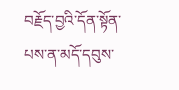བརྗོད་བྱའི་དོན་སྟོན་པས་ན་མདོ་དབུས་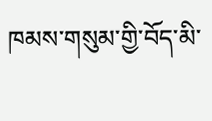ཁམས་གསུམ་གྱི་བོད་མི་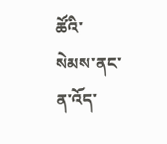ཚོའི་ སེམས་ནང་ན་འོད་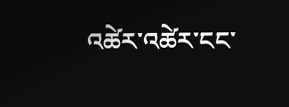འཚེར་འཚེར་ངང་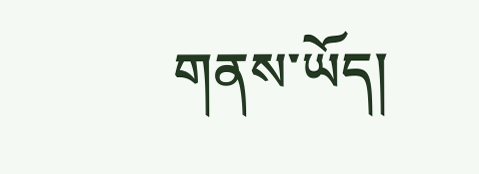གནས་ཡོད།